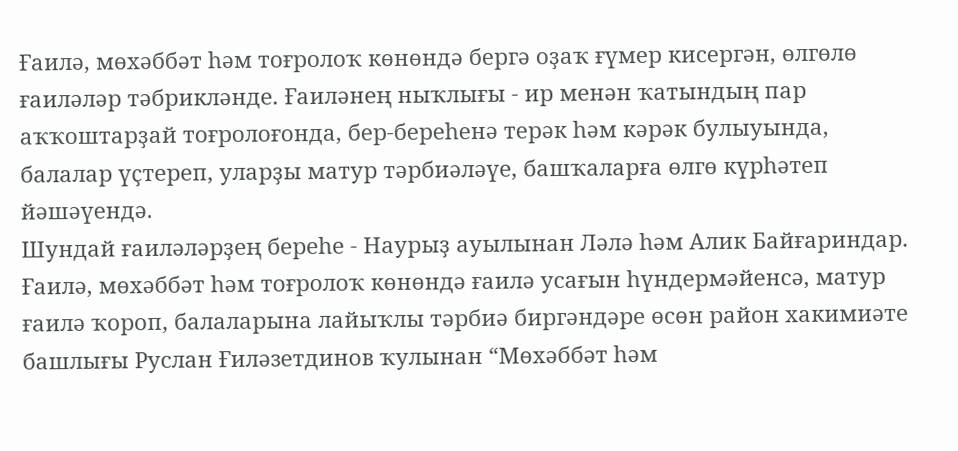Ғаилә, мөхәббәт һәм тоғролоҡ көнөндә бергә оҙаҡ ғүмер кисергән, өлгөлө ғаиләләр тәбрикләнде. Ғаиләнең ныҡлығы - ир менән ҡатындың пар аҡҡоштарҙай тоғролоғонда, бер-береһенә терәк һәм кәрәк булыуында, балалар үҫтереп, уларҙы матур тәрбиәләүе, башҡаларға өлгө күрһәтеп йәшәүендә.
Шундай ғаиләләрҙең береһе - Наурыҙ ауылынан Ләлә һәм Алик Байғариндар. Ғаилә, мөхәббәт һәм тоғролоҡ көнөндә ғаилә усағын һүндермәйенсә, матур ғаилә ҡороп, балаларына лайыҡлы тәрбиә биргәндәре өсөн район хакимиәте башлығы Руслан Ғиләзетдинов ҡулынан “Мөхәббәт һәм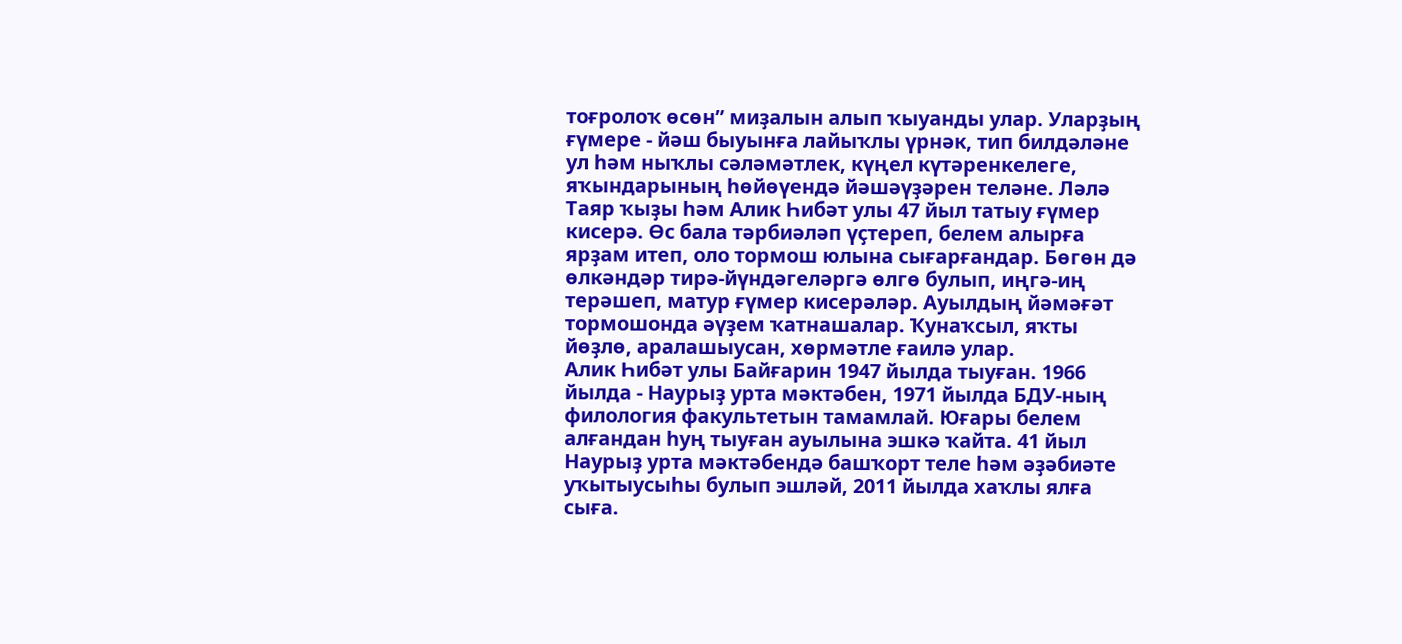тоғролоҡ өсөн” миҙалын алып ҡыуанды улар. Уларҙың ғүмере - йәш быуынға лайыҡлы үрнәк, тип билдәләне ул һәм ныҡлы сәләмәтлек, күңел күтәренкелеге, яҡындарының һөйөүендә йәшәүҙәрен теләне. Ләлә Таяр ҡыҙы һәм Алик Һибәт улы 47 йыл татыу ғүмер кисерә. Өс бала тәрбиәләп үҫтереп, белем алырға ярҙам итеп, оло тормош юлына сығарғандар. Бөгөн дә өлкәндәр тирә-йүндәгеләргә өлгө булып, иңгә-иң терәшеп, матур ғүмер кисерәләр. Ауылдың йәмәғәт тормошонда әүҙем ҡатнашалар. Ҡунаҡсыл, яҡты йөҙлө, аралашыусан, хөрмәтле ғаилә улар.
Алик Һибәт улы Байғарин 1947 йылда тыуған. 1966 йылда - Наурыҙ урта мәктәбен, 1971 йылда БДУ-ның филология факультетын тамамлай. Юғары белем алғандан һуң тыуған ауылына эшкә ҡайта. 41 йыл Наурыҙ урта мәктәбендә башҡорт теле һәм әҙәбиәте уҡытыусыһы булып эшләй, 2011 йылда хаҡлы ялға сыға.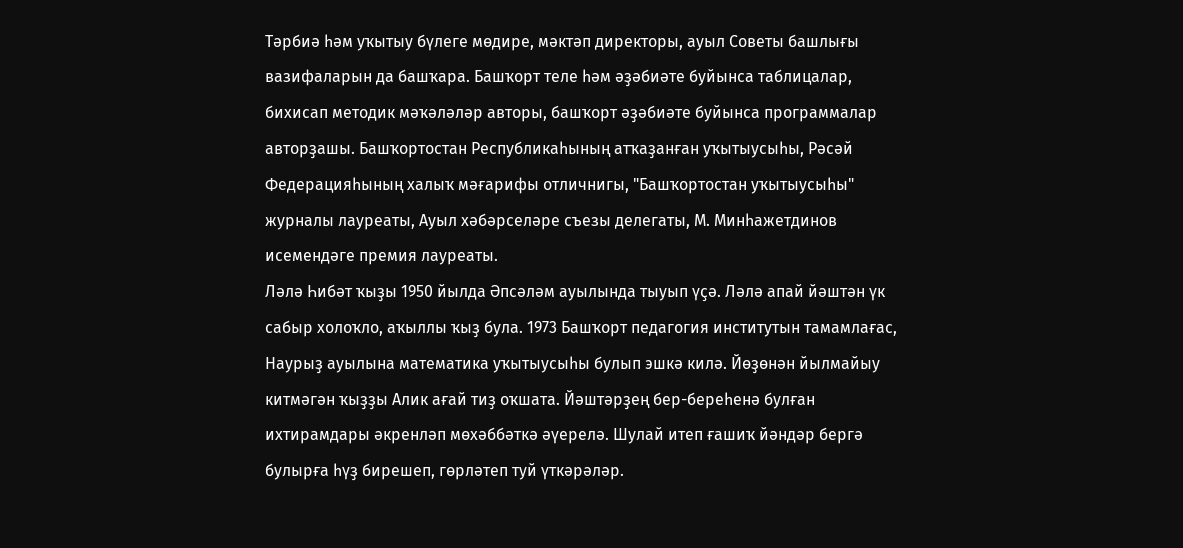Тәрбиә һәм уҡытыу бүлеге мөдире, мәктәп директоры, ауыл Советы башлығы вазифаларын да башҡара. Башҡорт теле һәм әҙәбиәте буйынса таблицалар, бихисап методик мәҡәләләр авторы, башҡорт әҙәбиәте буйынса программалар авторҙашы. Башҡортостан Республикаһының атҡаҙанған уҡытыусыһы, Рәсәй Федерацияһының халыҡ мәғарифы отличнигы, "Башҡортостан уҡытыусыһы" журналы лауреаты, Ауыл хәбәрселәре съезы делегаты, М. Минһажетдинов исемендәге премия лауреаты.
Ләлә Һибәт ҡыҙы 1950 йылда Әпсәләм ауылында тыуып үҫә. Ләлә апай йәштән үк сабыр холоҡло, аҡыллы ҡыҙ була. 1973 Башҡорт педагогия институтын тамамлағас, Наурыҙ ауылына математика уҡытыусыһы булып эшкә килә. Йөҙөнән йылмайыу китмәгән ҡыҙҙы Алик ағай тиҙ оҡшата. Йәштәрҙең бер-береһенә булған ихтирамдары әкренләп мөхәббәткә әүерелә. Шулай итеп ғашиҡ йәндәр бергә булырға һүҙ бирешеп, гөрләтеп туй үткәрәләр.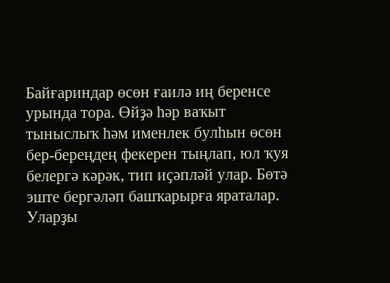Байғариндар өсөн ғаилә иң беренсе урында тора. Өйҙә һәр ваҡыт тыныслыҡ һәм именлек булһын өсөн бер-береңдең фекерен тыңлап, юл ҡуя белергә кәрәк, тип иҫәпләй улар. Бөтә эште бергәләп башҡарырға яраталар. Уларҙы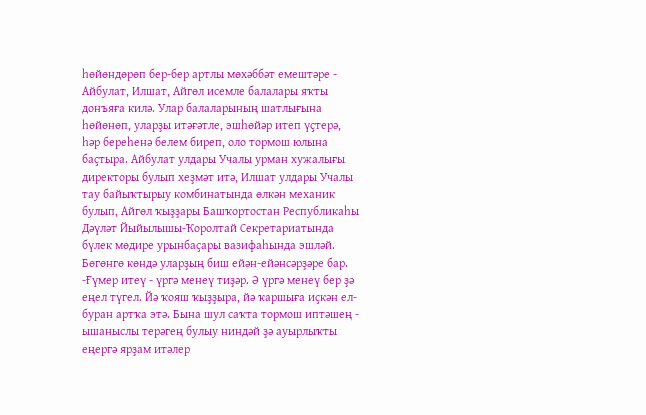һөйөндөрөп бер-бер артлы мөхәббәт емештәре - Айбулат, Илшат, Айгөл исемле балалары яҡты донъяға килә. Улар балаларының шатлығына һөйөнөп, уларҙы итәғәтле, эшһөйәр итеп үҫтерә, һәр береһенә белем биреп, оло тормош юлына баҫтыра. Айбулат улдары Учалы урман хужалығы директоры булып хеҙмәт итә, Илшат улдары Учалы тау байыҡтырыу комбинатында өлкән механик булып, Айгөл ҡыҙҙары Башҡортостан Республикаһы Дәүләт Йыйылышы-Ҡоролтай Секретариатында бүлек мөдире урынбаҫары вазифаһында эшләй. Бөгөнгө көндә уларҙың биш ейән-ейәнсәрҙәре бар.
-Ғүмер итеү - үргә менеү тиҙәр. Ә үргә менеү бер ҙә еңел түгел. Йә ҡояш ҡыҙҙыра, йә ҡаршыға иҫкән ел-буран артҡа этә. Бына шул саҡта тормош иптәшең - ышаныслы терәгең булыу ниндәй ҙә ауырлыҡты еңергә ярҙам итәлер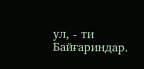ул, - ти Байғариндар.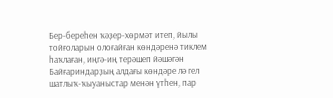Бер-береһен ҡәҙер-хөрмәт итеп, йылы тойғоларын олоғайған көндәренә тиклем һаҡлаған, иңгә-иң терәшеп йәшәгән Байғариндарҙың алдағы көндәре лә гел шатлыҡ-ҡыуаныстар менән үтһен, пар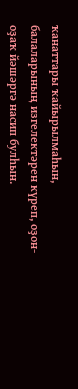ҡанаттары ҡайырылмаһын, балаларының изгелектәрен күреп, оҙон-оҙаҡ йәшәргә насип булһын.